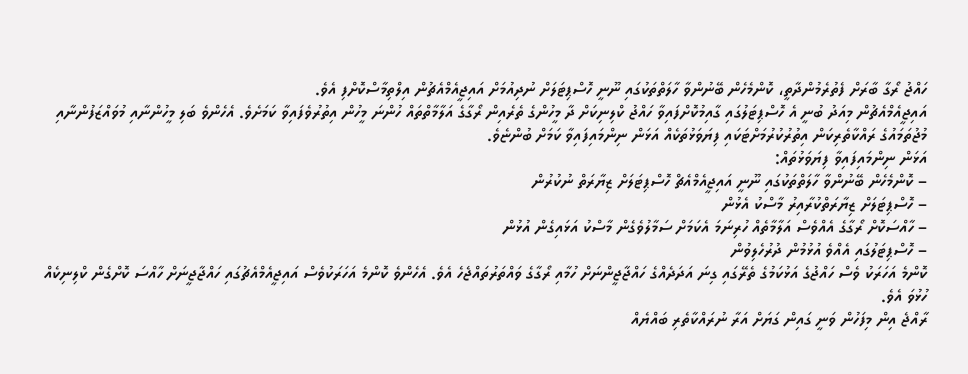ހައްޖު ރޯގާ ބާރަށް ފެތުރެމުންދާތީ، ކޮންމެހެން ބޭނުންވާ ހާލަތްތަކުގައި ނޫނީ ހޮސްޕިޓަލަށް ނުދިއުމަށް އައިޖީއެމްއެޗުން އިލްތިމާސްކޮށްފި އެވެ.
އައިޖީއެމްއެޗުން މިއަދު ބުނީ އެ ހޮސްޕިޓަލުގައި ގާއިމުކޮށްފައިވާ ހައްޖު ކްލިނިކަށް ދާ މީހުންގެ ތެރެއިން ރޯގާގެ އަލާމާތްތައް ހުންނަ މީހުން އިތުރުވެފައިވާ ކަމަށެވެ. އެހެންވެ ބަލި މީހުންނާއި މުވައްޒަފުންނާއި މުޖުތަމައުގެ ރައްކާތެރިކަން އިތުރުކުރުމަށްޓަކައި ފިޔަވަޅުތަކެއް އަޅަން ނިންމައިފައިވާ ކަމަށް ބުންޏެވެ.
އަޅަން ނިންމައިފައިވާ ފިޔަވަޅުތައް:
– ކޮންމެހެން ބޭނުންވާ ހާލަތްތަކުގައި ނޫނީ އައިޖީއެމްއެޗް ހޮސްޕިޓަލަށް ޒިޔާރަތް ނުކުރުން
– ހޮސްޕިޓަލަށް ޒިޔާރަތްކުރާއިރު މާސްކު އެޅުން
– ހާއްސަކޮށް ރޯގާގެ އެއްވެސް އަލާމާތެއް ހުރިނަމަ އެކަމަށް ސަމާލުވެގެން މާސްކު އަޅައިގެން އުޅުން
– ހޮސްޕިޓަލުގައި އެއްވެ އުޅުމުން ދުރުހެލިވުން
ކޮންމެ އަހަރަކު ވެސް ހައްޖުގެ އަޅުކަމުގެ ތެރޭގައި ގިނަ އަދަދެއްގެ ހައްޖާޖީންނަށް ހުމާއި ރޯގާގެ ވައްތަރުތައްޖެހެ އެވެ. އެހެންވެ ކޮންމެ އަހަރަކުވެސް އައިޖީއެމްއެޗުގައި ހައްޖާޖީނަށް ހާއްސަ ކޮށްގެން ކްލިނިކެއް ހުޅުވަ އެވެ.
ރާއްޖެ އިން މިފަހުން ވަނީ ގައިން ގަޔަށް އަރާ ނުރައްކާތެރި ބައްޔެއް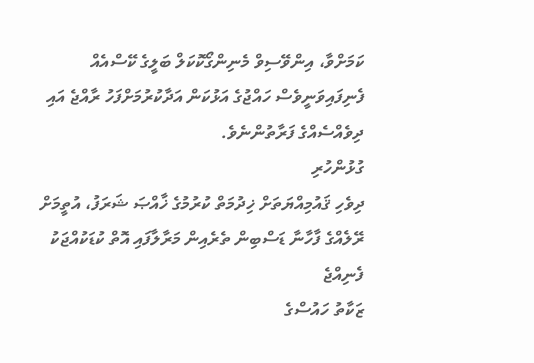ކަމަށްވާ، އިންވޭސިވް މެނިންގޯކޮކަލް ބަލީގެ ކޭސްއެއް ފެނިފައިވަނީވެސް ހައްޖުގެ އަޅުކަން އަދާކުރުމަށްފަހު ރާއްޖެ އައި ދިވެއްސެއްގެ ފަރާތުންނެވެ.
ގުޅުންހުރި
ދިވެހި ޤައުމިއްޔަތަށް ޚިދުމަތް ކުރުމުގެ ޚާއްޞަ ޝަރަފު، އުތީމަށް
ރޭލެއްގެ ފާހާނާ ޑަސްބިން ތެރެއިން މަރާލާފައި އޮތް ކުޑަކުއްޖަކު ފެނިއްޖެ
ޒަކާތު ހައުސްގެ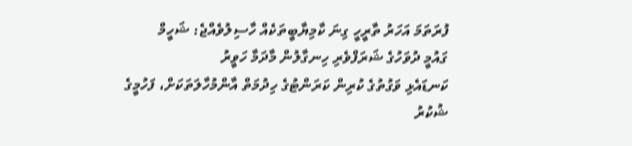ފުރަތަމަ އަހަރު ތާރީހީ ގިނަ ކާމިޔާބީތަކެއް ހާސިލުވެއްޖެ: ޝަހީމް
ގައުމީ ދުވަހުގެ ޝަރަފްވެރި ހިނގާލުން މާދަމާ ހަވީރު
ކަނޑައެޅި ވަގުތުގެ ކުރިން ކަރަންޓުގެ ހިދުމަތް އާންމުހާލަތަކަށް، ފަހުމީގެ ޝުކުރު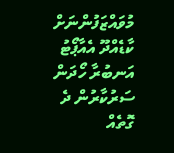މުވައްޒަފުންނަށް
ކާޑެއްދޫ އެއާޕޯޓު އަނބުރާ ހޯދަން ސަރުކާރުން ދެ ގޮތެއް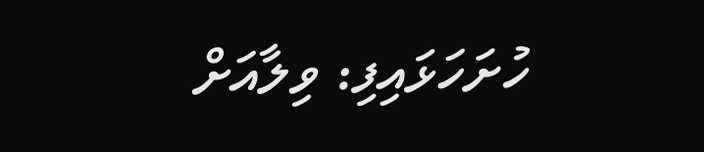ހުށަހަޅައިފި: ވިލާއަށް